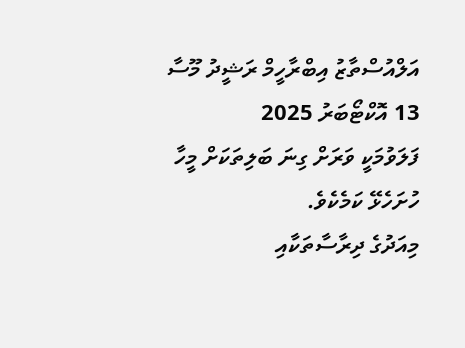އަލްއުސްތާޒު އިބްރާހީމް ރަޝީދު މޫސާ
13 އޮކްޓޯބަރު 2025
ފަލަވުމަކީ ވަރަށް ގިނަ ބަލިތަކަށް މީހާ ހުށަހެޅޭ ކަމެކެވެ.
މިއަދުގެ ދިރާސާތަކާއި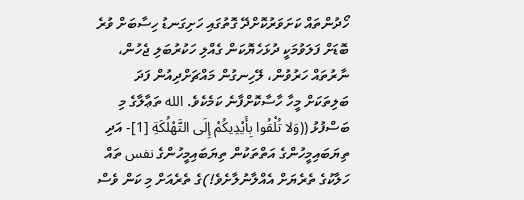ހޯދުންތައް ކަށަވަރުކޮށްދޭ ގޮތުގައި ހަށިގަނޑު ހިސާބަށް ވުރެ ބޮޑަށް ފަލަވުމަކީ ދުޅަހެޔޮކަން ގެއްލި ހަކުރުބަލި ޖެހުން، ނާރުތައް ހަރުވުން، ލޭހިނގުން މައްޗަށްދިއުން ފަދަ ބަލިތަކަށް މީހާ ހާސާކޮށްފާނެ ކަމެކެވެ. الله ތަޢާލާގެ މި ބަސްފުޅު ((وَلا تُلْقُوا بِأَيْدِيكُمْ إِلَى التَّهْلُكَةِ [1]- އަދި ތިޔަބައިމީހުންގެ އަތްތަކުން ތިޔަބައިމީހުންގެ نفس ތައް ހަލާކުގެ ތެރެޔަށް އެއްލާނުލާށެވެ!)ގެ ތެރެއަށް މި ކަން ވެސް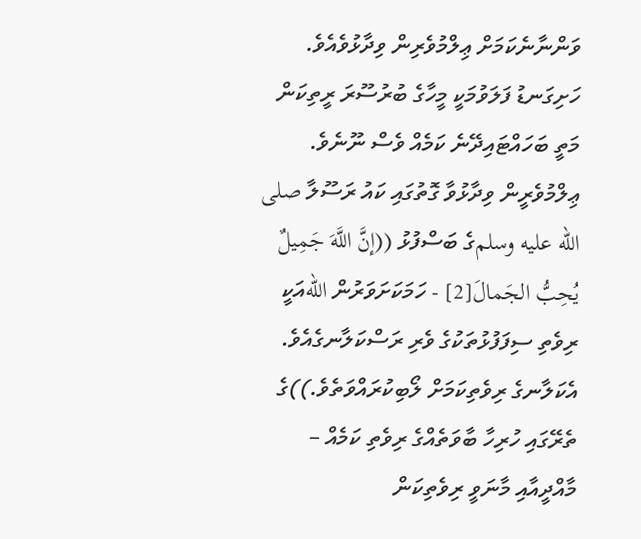ވަންނާނެކަމަށް ޢިލްމުވެރިން ވިދާޅުވެއެވެ.
ހަށިގަނޑު ފަލަވުމަކީ މީހާގެ ބުރުސޫރަ ރީތިކަން މަތީ ބަހައްޓައިދޭނެ ކަމެއް ވެސް ނޫނެވެ. ޢިލްމުވެރީން ވިދާޅުވާ ގޮތުގައި ކައު ރަސޫލާ صلى الله عليه وسلمގެ ބަސްފުޅު ((إنَّ اللَّهَ جَمِيلٌ يُحِبُّ الجَمالَ[2] - ހަމަކަށަވަރުން اللهއަކީ ރިވެތި ސިފަފުޅުތަކުގެ ވެރި ރަސްކަލާނގެއެވެ. އެކަލާނގެ ރިވެތިކަމަށް ލޯބިކުރައްވަތެވެ.))ގެ ތެރޭގައި ހުރިހާ ބާވަތެއްގެ ރިވެތި ކަމެއް – މާއްދީއާއި މާނަވީ ރިވެތިކަން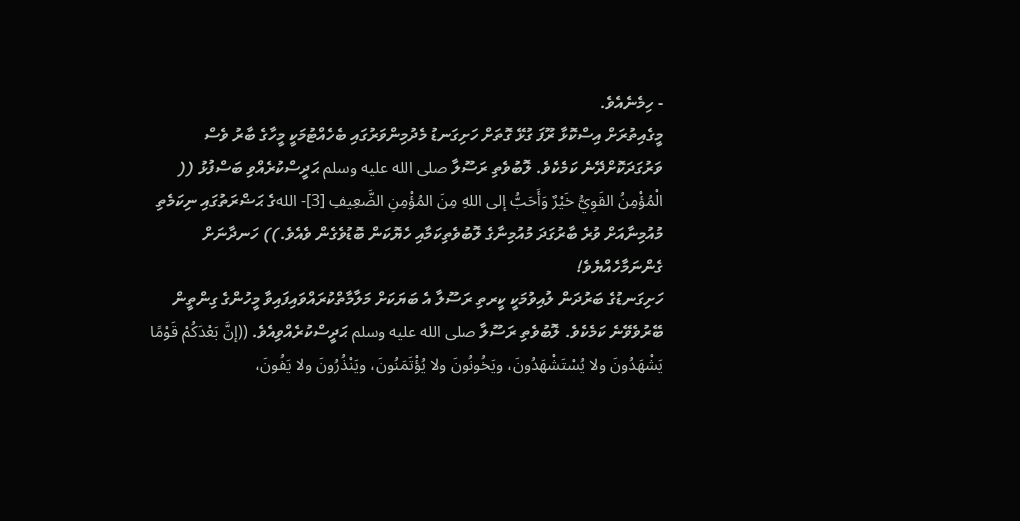- ހިމެނެއެވެ.
މީގެއިތުރަށް އިސްކޮޅާ ރޫފަ ގުޅޭ ގޮތަށް ހަށިގަނޑު މެދުމިންވަރުގައި ބެހެއްޓުމަކީ މީހާގެ ބާރު ވެސް ވަރުގަދަކޮށްދޭނެ ކަމެކެވެ. ލޮބުވެތި ރަސޫލާ صلى الله عليه وسلم ޙަދީސްކުރެއްވި ބަސްފުޅު (( الْمُؤْمِنُ القَوِيُّ خَيْرٌ وَأَحَبُّ إلى اللهِ مِنَ المُؤْمِنِ الضَّعِيفِ [3]- اللهގެ ޙަޟްރަތުގައި ނިކަމެތި މުއުމިނާއަށް ވުރެ ބާރުގަދަ މުއުމިނާގެ ލޮބުވެތިކަމާއި ހެޔޮކަން ބޮޑުވެގެން ވެއެވެ.)) ހަނދާނަށް ގެންނަމާހެއްޔެވެ!
ހަށިގަނޑުގެ ބަރުދަން ލުއިވުމަކީ ކީރތި ރަސޫލާ އެ ބަޔަކަށް މަލާމާތްކުރައްވައިފައިވާ މީހުންގެ ގިންތީން ބޭރުވެވޭނެ ކަމެކެވެ. ލޮބުވެތި ރަސޫލާ صلى الله عليه وسلم ޙަދީސްކުރެއްވިއެވެ. ((إنَّ بَعْدَكُمْ قَوْمًا يَشْهَدُونَ ولا يُسْتَشْهَدُونَ، ويَخُونُونَ ولا يُؤْتَمَنُونَ، ويَنْذُرُونَ ولا يَفُونَ،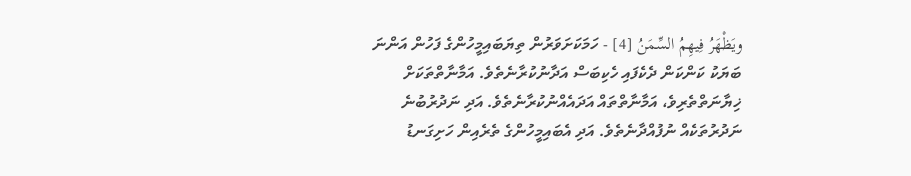ويَظْهَرُ فِيهِمُ السِّمَنُ [4] - ހަމަކަށަވަރުން ތިޔަބައިމީހުންގެ ފަހުން އަންނަ ބަޔަކު ކަންކަން ދެކެފައި ހެކިބަސް އަދާނުކުރާނެތެވެ. އަމާނާތްތަކަށް ޚިޔާނަތްތެރިވެ، އަމާނާތްތައް އަދައެއްނުކުރާނެތެވެ. އަދި ނަދުރުބުނެ ނަދުރުތަކެއް ނުފުއްދާނެތެވެ. އަދި އެބައިމީހުންގެ ތެރެއިން ހަށިގަނޑު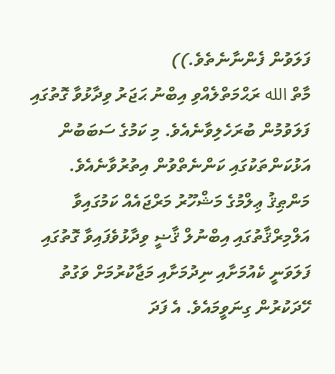ފަލަވުން ފެންނާނެތެވެ.))
މާތް الله ރަޙްމަތްލެއްވި އިބްނު ޙަޖަރު ވިދާޅުވާ ގޮތުގައި ފަލަވުމުން ބުރަހެލިވާނެއެވެ. މި ކަމުގެ ސަބަބުން އަޅުކަންތަކުގައި ކަންނެތްވުން އިތުރުވާނެއެވެ.
މަންޠިޤު ޢިލްމުގެ މަޝްހޫރު މަރްޖައެއް ކަމުގައިވާ އަލްމިރްޤާތުގައި އިބްނުލް ޤާޟީ ވިދާޅުވެފައިވާ ގޮތުގައި ފަލަވަނީ ކެއުމަށާއި ނިދުމަށާއި މަޖާކުރުމަށް ވަގުތު ހޭދަކުރުން ގިނަވީމައެވެ. އެ ފަދަ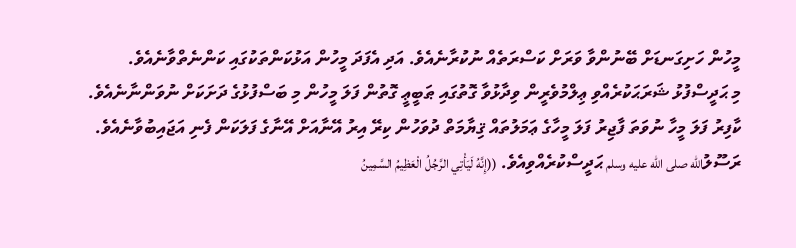މީހުން ހަށިގަނޑަށް ބޭނުންވާ ވަރަށް ކަސްރަތެއް ނުކުރާނެއެވެ. އަދި އެފަދަ މީހުން އަޅުކަންތަކުގައި ކަންނެތްވާނެއެވެ.
މި ޙަދީސްފުޅު ޝަރަޙަކުރެއްވި ޢިލްމުވެރީން ވިދާޅުވާ ގޮތުގައި ޠަބީޢީ ގޮތުން ފަލަ މީހުން މި ބަސްފުޅުގެ ދަށަކަށް ނުވަންނާނެއެވެ.
ކާފިރު ފަލަ މީހާ ނުވަތަ ފާޖިރު ފަލަ މީހާގެ ޢަމަލުތައް ޤިޔާމަތް ދުވަހުން ކިރޭ އިރު އޭނާއަށް އޭނާގެ ފަލަކަން ފެނި އަޖައިބުވާނެއެވެ. ރަސޫލުالله صلى الله عليه وسلم ޙަދީސްކުރެއްވިއެވެ. ((إِنَّهُ لَيَأْتِي الرَّجُلُ الْعَظِيمُ السَّمِينُ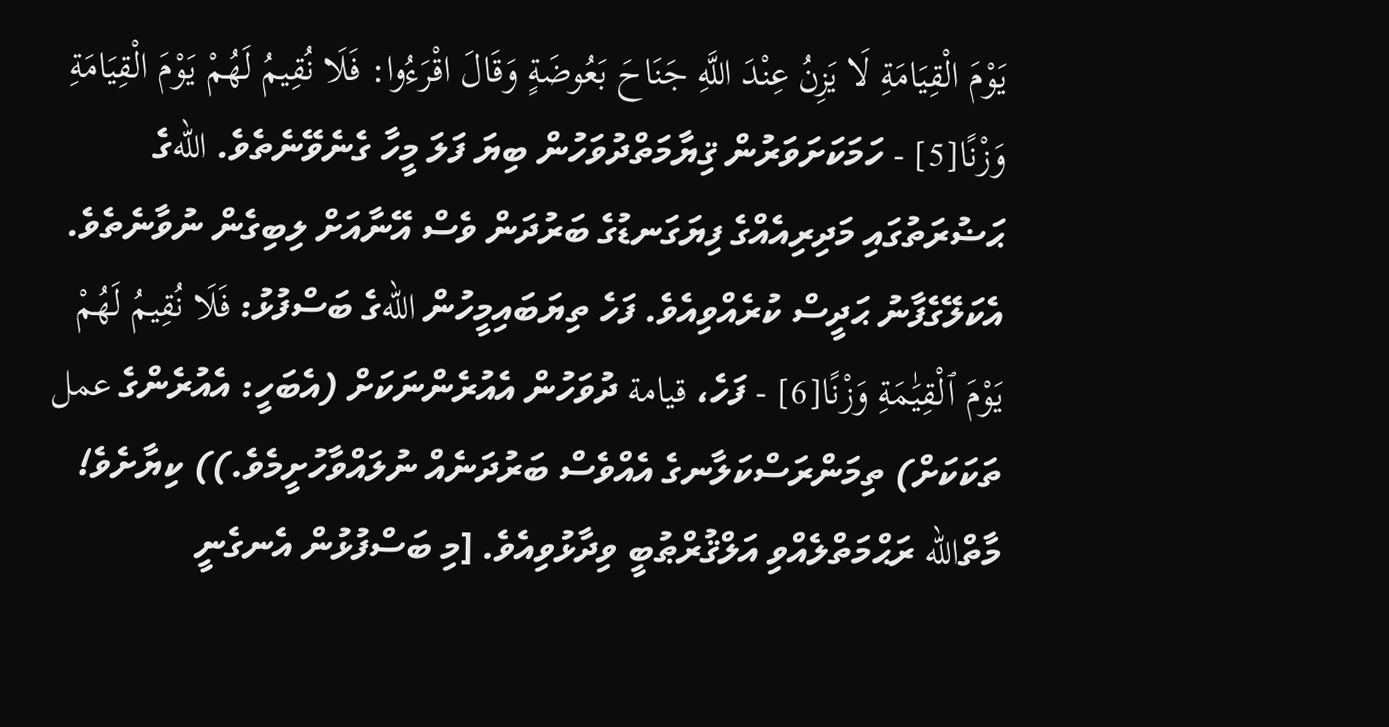يَوْمَ الْقِيَامَةِ لَا يَزِنُ عِنْدَ اللَّهِ جَنَاحَ بَعُوضَةٍ وَقَالَ اقْرَءُوا: فَلَا نُقِيمُ لَهُمْ يَوْمَ الْقِيَامَةِ وَزْنًا[5] - ހަމަކަށަވަރުން ޤިޔާމަތްދުވަހުން ބިޔަ ފަލަ މީހާ ގެނެވޭނެތެވެ. اللهގެ ޙަޟުރަތުގައި މަދިރިއެއްގެ ފިޔަގަނޑުގެ ބަރުދަން ވެސް އޭނާއަށް ލިބިގެން ނުވާނެތެވެ. އެކަލޭގެފާނު ޙަދީސް ކުރެއްވިއެވެ. ފަހެ ތިޔަބައިމީހުން اللهގެ ބަސްފުޅު: فَلَا نُقِيمُ لَهُمْ يَوْمَ ٱلْقِيَٰمَةِ وَزْنًا[6] - ފަހެ، قيامة ދުވަހުން އެއުރެންނަކަށް (އެބަހީ: އެއުރެންގެ عمل ތަކަކަށް) ތިމަންރަސްކަލާނގެ އެއްވެސް ބަރުދަނެއް ނުލައްވާހުށީމެވެ.)) ކިޔާށެވެ!
މާތްالله ރަޙްމަތްލެއްވި އަލްޤުރްޠުބީ ވިދާޅުވިއެވެ. [މި ބަސްފުޅުން އެނގެނީ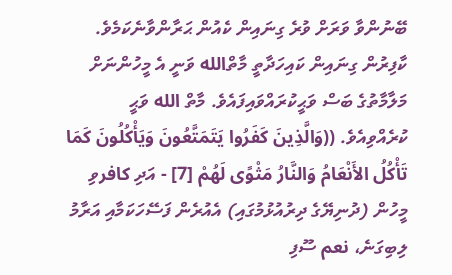ބޭނުންވާ ވަރަށް ވުރެ ގިނައިން ކެއުން ޙަރާންވާނެކަމެވެ. ކާފިރުން ގިނައިން ކައިހަދާތީ މާތްالله ވަނީ އެ މީހުންނަށް މަލާމާތުގެ ބަސް ވަޙީކުރައްވައިފައެވެ. މާތް الله ވަޙީ ކުރެއްވިއެވެ. ((وَالَّذِينَ كَفَرُوا يَتَمَتَّعُونَ وَيَأْكُلُونَ كَمَا تَأْكُلُ الأَنْعَامُ وَالنَّارُ مَثْوًى لَهُمْ [7] - އަދި كافرވި މީހުން (ދުނިޔޭގެ ދިރުއުޅުމުގައި) އެއުރެން ފަސޭހަކަމާއި އަރާމު ލިބިގަނެ، نعم ސޫފި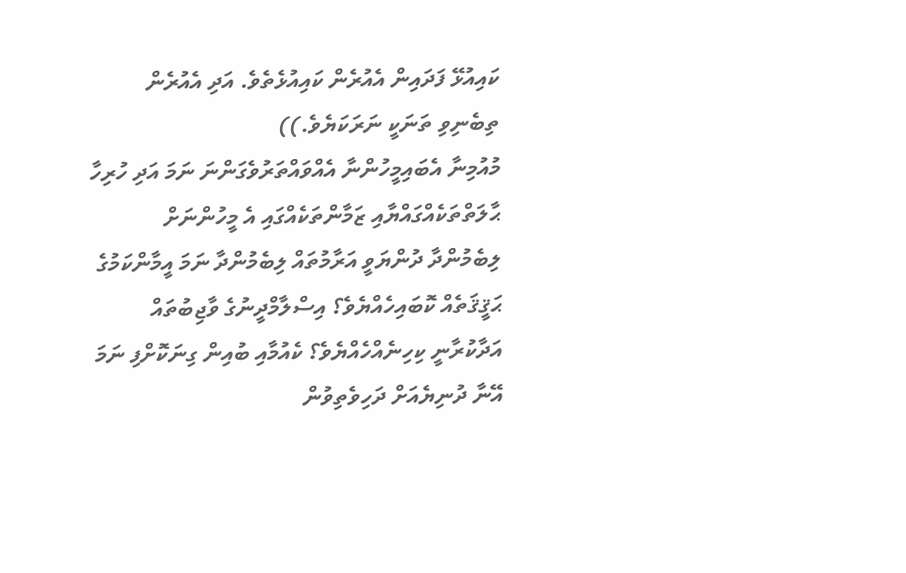ކައިއުޅޭ ފަދައިން އެއުރެން ކައިއުޅެތެވެ. އަދި އެއުރެން ތިބެނިވި ތަނަކީ ނަރަކަޔެވެ.))
މުއުމިނާ އެބައިމީހުންނާ އެއްވައްތަރުވެގަންނަ ނަމަ އަދި ހުރިހާ ޙާލަތްތަކެއްގައްޔާއި ޒަމާންތަކެއްގައި އެ މީހުންނަށް ލިބެމުންދާ ދުންޔަވީ އަރާމުތައް ލިބެމުންދާ ނަމަ އީމާންކަމުގެ ޙަޤީޤަތެއް ކޮބައިހެއްޔެވެ؟ އިސްލާމްދީނުގެ ވާޖިބުތައް އަދާކުރާނީ ކިހިނެއްހެއްޔެވެ؟ ކެއުމާއި ބުއިން ގިނަކޮށްފި ނަމަ އޭނާ ދުނިޔެއަށް ދަހިވެތިވުން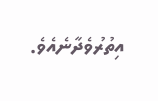އިތުރުވެދާނެއެވެ.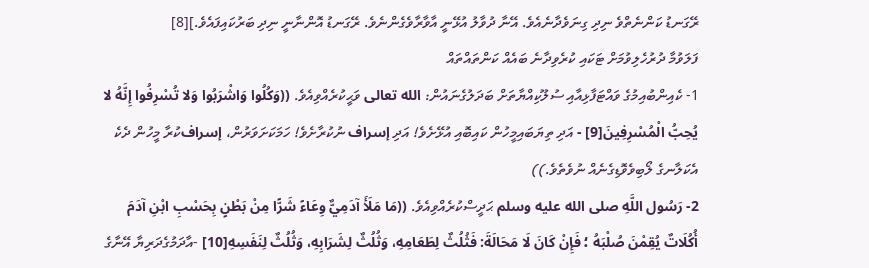ރޭގަނޑު ކަންނެތްވެ ނިދި ގިނަވެދާނެއެވެ. އޭނާ ދުވާލު އުޅޭނީ އާވާރާވެގެންނެވެ. ރޭގަނޑު އޮންނާނީ ނިދި ބަރުކައިފައެވެ.][8]
ފަލަވުމާ ދުރުހެލިވުމަށް ޓަކައި ކުރެވިދާނެ ބައެއް ކަންތައްތައް
1- ކެއިންބުއިމުގެ ވައްޓަފާޅިއާއި ސުލޫކިއްޔާތަށް ބަދަލުގެނައުން: الله تعالى ވަޙީކުރެއްވިއެވެ. ((وَكُلُوا وَاشْرَبُوا وَلا تُسْرِفُوا إِنَّهُ لا يُحِبُّ الْمُسْرِفِينَ[9] - އަދި ތިޔަބައިމީހުން ކައިބޮއި އުޅޭށެވެ! އަދި إسراف ނުކުރާށެވެ! ހަމަކަށަވަރުން، إسرافކުރާ މީހުން ދެކެ އެކަލާނގެ ލޯބިވެވޮޑިގެނެއް ނުވެތެވެ.))
2- رَسُول اللَّهِ صلى الله عليه وسلم ޙަދީސްކުރެއްވިއެވެ. ((مَا مَلَأَ آدَمِيٌّ وِعَاءً شَرًّا مِنْ بَطْنٍ بِحَسْبِ ابْنِ آدَمَ أُكُلَاتٌ يُقِمْنَ صُلْبَهُ ؛ فَإِنْ كَانَ لَا مَحَالَةَ: فَثُلُثٌ لِطَعَامِهِ، وَثُلُثٌ لِشَرَابِهِ، وَثُلُثٌ لِنَفَسِهِ[10] -އާދަމުގެދަރިޔާ އޭނާގެ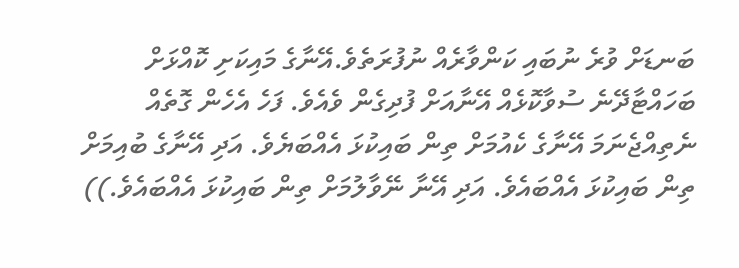ބަނޑަށް ވުރެ ނުބައި ކަންވާރެއް ނުފުރަތެވެ.އޭނާގެ މައިކަށި ކޮއްޅަށް ބަހައްޓާދޭނެ ސުވާކޮޅެއް އޭނާއަށް ފުދިގެން ވެއެވެ. ފަހެ އެހެން ގޮތެއް ނެތިއްޖެނަމަ އޭނާގެ ކެއުމަށް ތިން ބައިކުޅަ އެއްބަޔެވެ. އަދި އޭނާގެ ބުއިމަށް ތިން ބައިކުޅަ އެއްބައެވެ. އަދި އޭނާ ނޭވާލުމަށް ތިން ބައިކުޅަ އެއްބައެވެ.))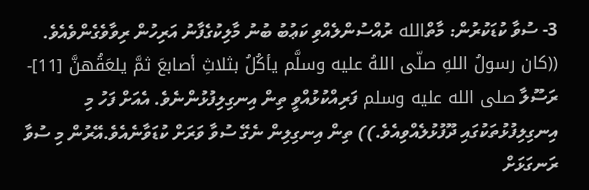3- ސުވާ ކުޑަކުރުން: މާތްالله ރުއްސުންލެއްވި ކަޢުބު ބުނު މާލިކުގެފާނު އަރިހުން ރިވާވެގެންވެއެވެ. ((كان رسولُ اللهِ صلّى اللهُ عليه وسلَّم يأكُلُ بثلاثِ أصابعَ ثمَّ يلعَقُهنَّ [11]- ރަސޫލާ صلى الله عليه وسلم ފަރިއްކުޅުއްވީ ތިން އިނގިލިފުޅުންނެވެ. އެއަށް ފަހު މި އިނގިލިފުޅުތަކުގައި ދޫފުޅުލެއްވިއެވެ.)) ތިން އިނގިލިން ނެގޭ ސުވާ ވަރަށް ކުޑަވާނެއެވެ.އޭރުން މި ސުވާ ރަނގަޅަށް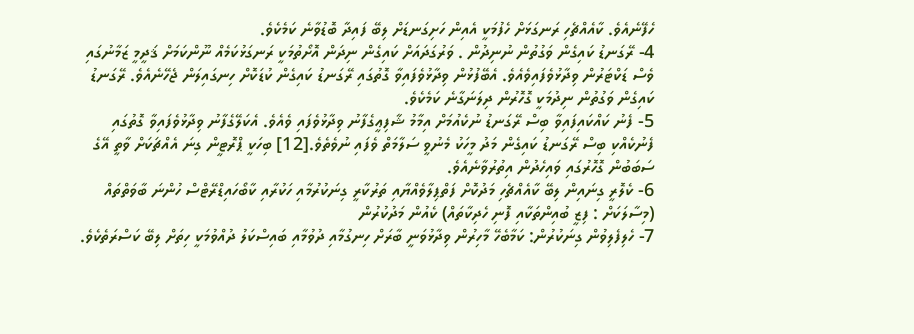ހެފޭނެއެވެ. ކާއެއްޗެހި ރަނގަޅަށް ހެފުމަކީ އެއިން ހަށިގަނޑަށް ލިބޭ ފައިދާ ބޮޑުވާނެ ކަމެކެވެ.
4- ރޭގަނޑު ކައިގެން ވަގުތުން ނުނިދުން . ވަރުގަދައަށް ކައިގެން ނިދަން އޮށޯތުމަކީ ރަނގަޅުކަމެއް ނޫންކަމަށް ޤަދީމީ ޒަމާނުގައި ވެސް ޑަކްޓަރުން ވިދާޅުވެފައިވެއެވެ. އެބޭފުޅުން ވިދާޅުވެފައިވާ ގޮތުގައި ރޭގަނޑު ކައިގެން ކުޑަކޮށް ހިނގައިލަން ޖެހޭނެއެވެ. ރޭގަނޑު ކައިގެން ވަގުތުން ނިދުމަކީ ގޮހޮރުން ދިލަނަގާނެ ކަމެކެވެ.
5- ފެނު ކައްކައިފައިވާ ބިސް ރޭގަނޑު ނުކެއުމަށް އިމާމު ޝާފިޢީގެފާނު ވިދާޅުވެފައި ވެއެވެ. އެކަލޭގެފާނު ވިދާޅުވެފައިވާ ގޮތުގައި ފެނުކެއްކި ބިސް ރޭގަނޑު ކައިގެން މަދު މީހަކު މެނުވީ ސަލާމަތް ވެފައި ނުވެތެވެ.[12] ބިހަކީ ޕްރޮޓީން ގިނަ އެއްޗަކަށް ވާތީ އޭގެ ސަބަބުން ގޮހޮރުގައި ވައިހެދުން އިތުރުވާނެއެވެ.
6- ކެލޮރީ ގިނައިން ލިބޭ ކާއެއްޗެހި މަދުކޮށް ފަތްޕިލާވެއްޔާއި ތަރުކާރީ ގިނަކުރުމާއި ހަކުރާއި ކާބޯހައިޑްރޭޓްސް ހުންނަ ބާވަތްތައް (މިސާލަކަށް : ފިޒީ ބުއިންތަކާއި ފޮނި ހެދިކާތައް) ކެއުން މަދުކުރުން
7- ހެލިފެލިވުން ގިނަކުރުން: ކަމާބެހޭ މާހިރުން ވިދާޅުވަނީ ބާރަށް ހިނގުމާއި ދުވުމާއި ބައިސްކަލު ދުއްވުމަކީ ހިތަށް ލިބޭ ކަސްރަތެކެވެ.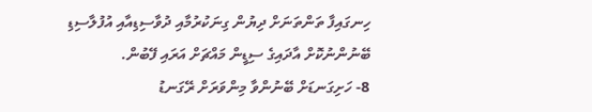ހިނގައިފާ ތަންތަނަށް ދިޔުން ގިނަކުރުމާއި ދުވާސިޑިއާއި އުފުލާސިޑި ބޭނުންނުކޮށް އާދައިގެ ސިޑީން މައްޗަށް އަރައި ފޭބުން.
8- ހަށިގަނޑަށް ބޭނުންވާ މިންވަރަށް ރޭގަނޑު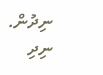ނިދުން. ނިދި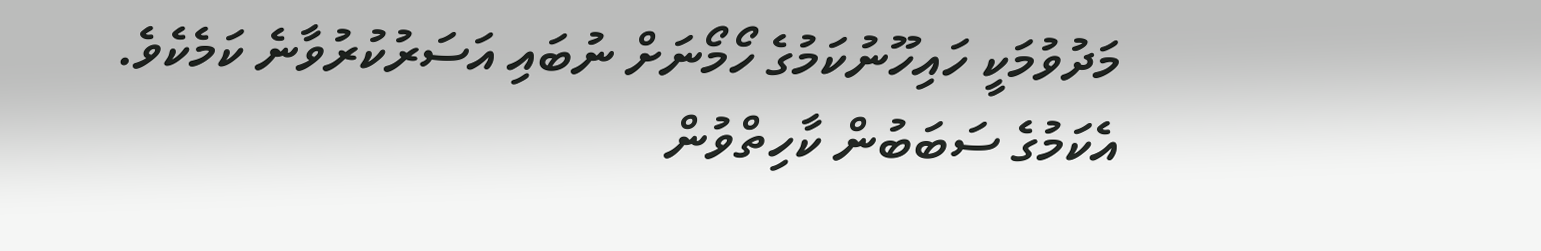މަދުވުމަކީ ހައިހޫނުކަމުގެ ހޯމޯނަށް ނުބައި އަސަރުކުރުވާނެ ކަމެކެވެ. އެކަމުގެ ސަބަބުން ކާހިތްވުން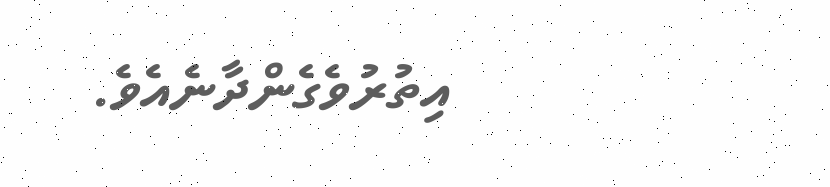އިތުރުވެގެންދާނެއެވެ.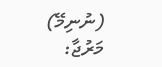(ނުނިމޭ)
މަރުޖާ: